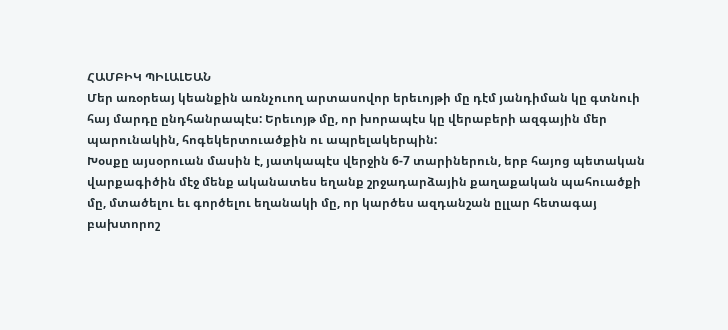ՀԱՄԲԻԿ ՊԻԼԱԼԵԱՆ
Մեր առօրեայ կեանքին առնչուող արտասովոր երեւոյթի մը դէմ յանդիման կը գտնուի հայ մարդը ընդհանրապէս: Երեւոյթ մը, որ խորապէս կը վերաբերի ազգային մեր պարունակին, հոգեկերտուածքին ու ապրելակերպին:
Խօսքը այսօրուան մասին է, յատկապէս վերջին 6-7 տարիներուն, երբ հայոց պետական վարքագիծին մէջ մենք ականատես եղանք շրջադարձային քաղաքական պահուածքի մը, մտածելու եւ գործելու եղանակի մը, որ կարծես ազդանշան ըլլար հետագայ բախտորոշ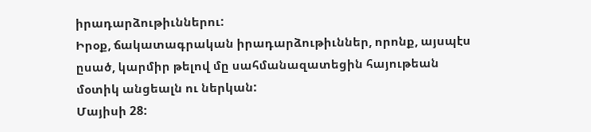իրադարձութիւններու:
Իրօք, ճակատագրական իրադարձութիւններ, որոնք, այսպէս ըսած, կարմիր թելով մը սահմանազատեցին հայութեան մօտիկ անցեալն ու ներկան:
Մայիսի 28: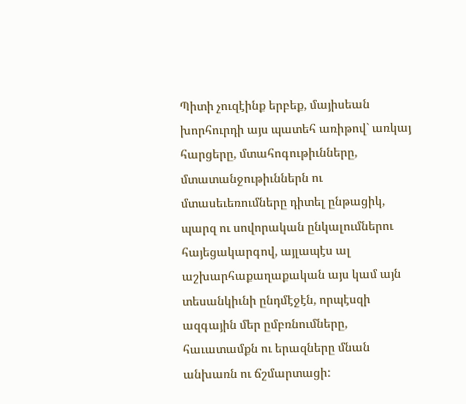Պիտի չուզէինք երբեք, մայիսեան խորհուրդի այս պատեհ առիթով` առկայ հարցերը, մտահոգութիւնները, մտատանջութիւններն ու մտասեւեռումները դիտել ընթացիկ, պարզ ու սովորական ընկալումներու հայեցակարգով, այլապէս ալ աշխարհաքաղաքական այս կամ այն տեսանկիւնի ընդմէջէն, որպէսզի ազգային մեր ըմբռնումները, հաւատամքն ու երազները մնան անխառն ու ճշմարտացի: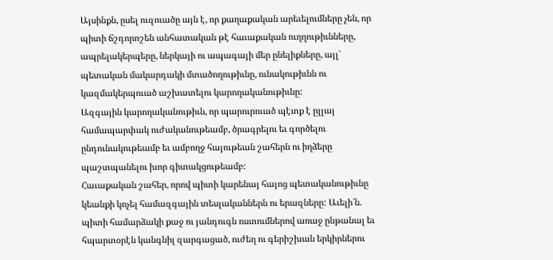Այսինքն, ըսել ուզուածը այն է, որ քաղաքական արեւելումները չեն, որ պիտի ճշդորոշեն անհատական թէ հաւաքական ուղղութիւնները, ապրելակերպերը, ներկայի ու ապագայի մեր ընելիքները, այլ` պետական մակարդակի մտածողութիւնը, ունակութիւնն ու կազմակերպուած աշխատելու կարողականութիւնը:
Ազգային կարողականութիւն, որ պարուրուած պէտք է ըլլայ համապարփակ ուժականութեամբ, ծրագրելու եւ գործելու ընդունակութեամբ եւ ամբողջ հայութեան շահերն ու իղձերը պաշտպանելու խոր գիտակցութեամբ:
Հաւաքական շահեր, որով պիտի կարենայ հայոց պետականութիւնը կեանքի կոչել համազգային տեսլականներն ու երազները: Աւելի՛ն. պիտի համարձակի քաջ ու յանդուգն ոստումներով առաջ ընթանալ եւ հպարտօրէն կանգնիլ զարգացած, ուժեղ ու գերիշխան երկիրներու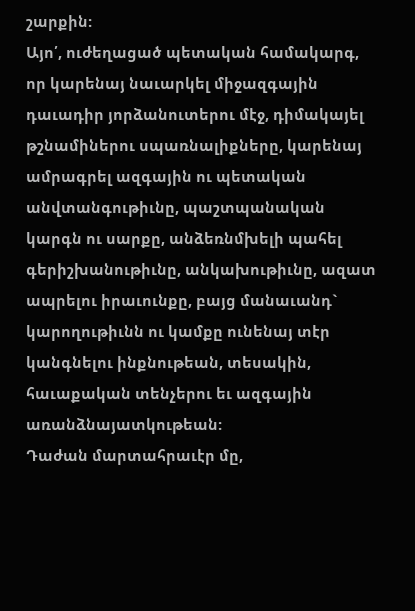շարքին:
Այո՛, ուժեղացած պետական համակարգ, որ կարենայ նաւարկել միջազգային դաւադիր յորձանուտերու մէջ, դիմակայել թշնամիներու սպառնալիքները, կարենայ ամրագրել ազգային ու պետական անվտանգութիւնը, պաշտպանական կարգն ու սարքը, անձեռնմխելի պահել գերիշխանութիւնը, անկախութիւնը, ազատ ապրելու իրաւունքը, բայց մանաւանդ` կարողութիւնն ու կամքը ունենայ տէր կանգնելու ինքնութեան, տեսակին, հաւաքական տենչերու եւ ազգային առանձնայատկութեան:
Դաժան մարտահրաւէր մը,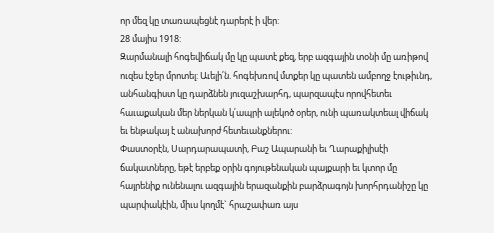որ մեզ կը տառապեցնէ դարերէ ի վեր:
28 մայիս 1918:
Զարմանալի հոգեվիճակ մը կը պատէ քեզ, երբ ազգային տօնի մը առիթով ուզես էջեր մրոտել: Աւելի՛ն. հոգեխռով մտքեր կը պատեն ամբողջ էութիւնդ, անհանգիստ կը դարձնեն յուզաշխարհդ, պարզապէս որովհետեւ հաւաքական մեր ներկան կ՛ապրի ալեկոծ օրեր, ունի պառակտեալ վիճակ եւ ենթակայ է անախորժ հետեւանքներու:
Փաստօրէն, Սարդարապատի, Բաշ Ապարանի եւ Ղարաքիլիսէի ճակատները, եթէ երբեք օրին գոյութենական պայքարի եւ կտոր մը հայրենիք ունենալու ազգային երազանքին բարձրագոյն խորհրդանիշը կը պարփակէին, միւս կողմէ` հրաշափառ այս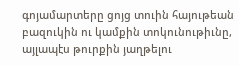գոյամարտերը ցոյց տուին հայութեան բազուկին ու կամքին տոկունութիւնը, այլապէս թուրքին յաղթելու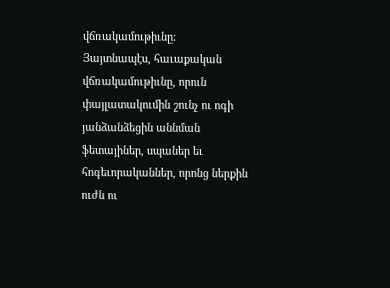վճռակամութիւնը:
Յայտնապէս, հաւաքական վճռակամութիւնը, որուն փայլատակումին շունչ ու ոգի յանձանձեցին աննման ֆետայիներ, սպաներ եւ հոգեւորականներ, որոնց ներքին ուժն ու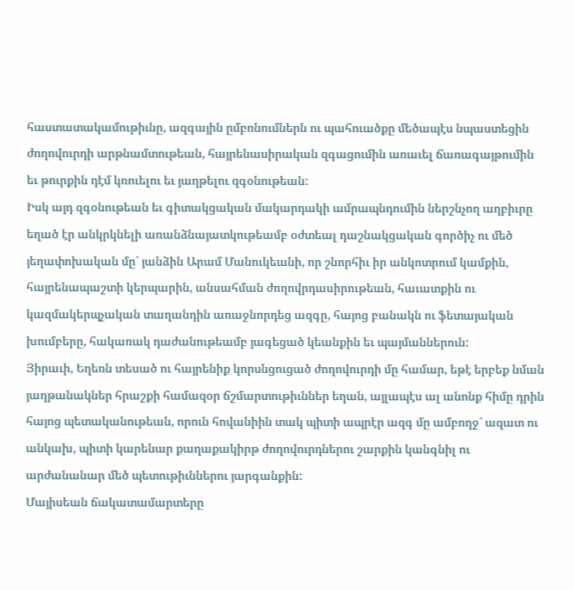հաստատակամութիւնը, ազգային ըմբռնումներն ու պահուածքը մեծապէս նպաստեցին ժողովուրդի արթնամտութեան, հայրենասիրական զգացումին առաւել ճառագայթումին եւ թուրքին դէմ կռուելու եւ յաղթելու զգօնութեան:
Իսկ այդ զգօնութեան եւ գիտակցական մակարդակի ամրապնդումին ներշնչող աղբիւրը եղած էր անկրկնելի առանձնայատկութեամբ օժտեալ դաշնակցական գործիչ ու մեծ յեղափոխական մը` յանձին Արամ Մանուկեանի, որ շնորհիւ իր անկոտրում կամքին, հայրենապաշտի կերպարին, անսահման ժողովրդասիրութեան, հաւատքին ու կազմակերպչական տաղանդին առաջնորդեց ազգը, հայոց բանակն ու ֆետայական խումբերը, հակառակ դաժանութեամբ յագեցած կեանքին եւ պայմաններուն:
Յիրաւի, Եղեռն տեսած ու հայրենիք կորսնցուցած ժողովուրդի մը համար, եթէ երբեք նման յաղթանակներ հրաշքի համազօր ճշմարտութիւններ եղան, այլապէս ալ անոնք հիմը դրին հայոց պետականութեան, որուն հովանիին տակ պիտի ապրէր ազգ մը ամբողջ` ազատ ու անկախ, պիտի կարենար քաղաքակիրթ ժողովուրդներու շարքին կանգնիլ ու արժանանար մեծ պետութիւններու յարգանքին:
Մայիսեան ճակատամարտերը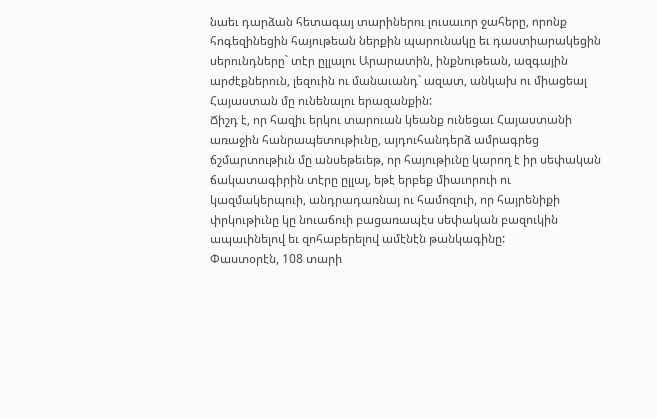նաեւ դարձան հետագայ տարիներու լուսաւոր ջահերը, որոնք հոգեզինեցին հայութեան ներքին պարունակը եւ դաստիարակեցին սերունդները` տէր ըլլալու Արարատին, ինքնութեան, ազգային արժէքներուն, լեզուին ու մանաւանդ` ազատ, անկախ ու միացեալ Հայաստան մը ունենալու երազանքին:
Ճիշդ է, որ հազիւ երկու տարուան կեանք ունեցաւ Հայաստանի առաջին հանրապետութիւնը, այդուհանդերձ ամրագրեց ճշմարտութիւն մը անսեթեւեթ, որ հայութիւնը կարող է իր սեփական ճակատագիրին տէրը ըլլալ, եթէ երբեք միաւորուի ու կազմակերպուի, անդրադառնայ ու համոզուի, որ հայրենիքի փրկութիւնը կը նուաճուի բացառապէս սեփական բազուկին ապաւինելով եւ զոհաբերելով ամէնէն թանկագինը:
Փաստօրէն, 108 տարի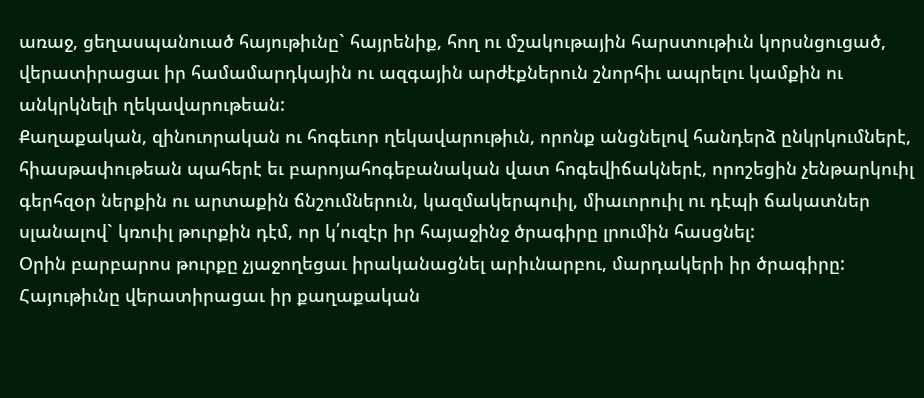առաջ, ցեղասպանուած հայութիւնը` հայրենիք, հող ու մշակութային հարստութիւն կորսնցուցած, վերատիրացաւ իր համամարդկային ու ազգային արժէքներուն շնորհիւ ապրելու կամքին ու անկրկնելի ղեկավարութեան:
Քաղաքական, զինուորական ու հոգեւոր ղեկավարութիւն, որոնք անցնելով հանդերձ ընկրկումներէ, հիասթափութեան պահերէ եւ բարոյահոգեբանական վատ հոգեվիճակներէ, որոշեցին չենթարկուիլ գերհզօր ներքին ու արտաքին ճնշումներուն, կազմակերպուիլ, միաւորուիլ ու դէպի ճակատներ սլանալով` կռուիլ թուրքին դէմ, որ կ՛ուզէր իր հայաջինջ ծրագիրը լրումին հասցնել:
Օրին բարբարոս թուրքը չյաջողեցաւ իրականացնել արիւնարբու, մարդակերի իր ծրագիրը: Հայութիւնը վերատիրացաւ իր քաղաքական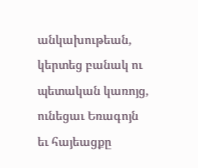անկախութեան, կերտեց բանակ ու պետական կառոյց, ունեցաւ Եռագոյն եւ հայեացքը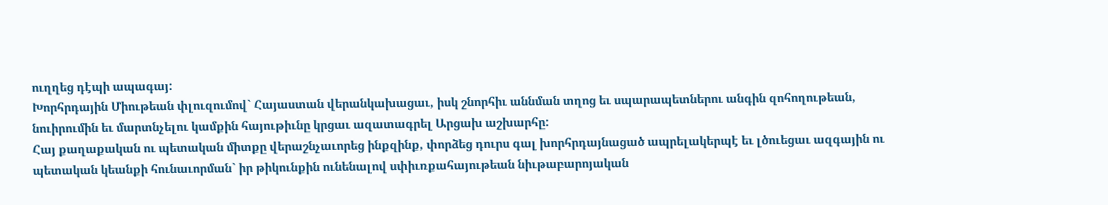ուղղեց դէպի ապագայ:
Խորհրդային Միութեան փլուզումով` Հայաստան վերանկախացաւ, իսկ շնորհիւ աննման տղոց եւ սպարապետներու անգին զոհողութեան, նուիրումին եւ մարտնչելու կամքին հայութիւնը կրցաւ ազատագրել Արցախ աշխարհը:
Հայ քաղաքական ու պետական միտքը վերաշնչաւորեց ինքզինք, փորձեց դուրս գալ խորհրդայնացած ապրելակերպէ եւ լծուեցաւ ազգային ու պետական կեանքի հունաւորման` իր թիկունքին ունենալով սփիւռքահայութեան նիւթաբարոյական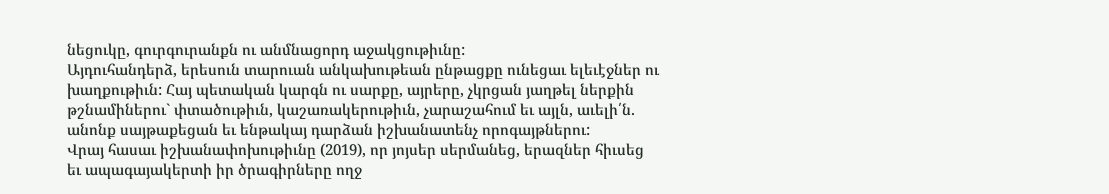նեցուկը, գուրգուրանքն ու անմնացորդ աջակցութիւնը:
Այդուհանդերձ, երեսուն տարուան անկախութեան ընթացքը ունեցաւ ելեւէջներ ու խաղքութիւն: Հայ պետական կարգն ու սարքը, այրերը, չկրցան յաղթել ներքին թշնամիներու` փտածութիւն, կաշառակերութիւն, չարաշահում եւ այլն, աւելի՛ն. անոնք սայթաքեցան եւ ենթակայ դարձան իշխանատենչ որոգայթներու:
Վրայ հասաւ իշխանափոխութիւնը (2019), որ յոյսեր սերմանեց, երազներ հիւսեց եւ ապագայակերտի իր ծրագիրները ողջ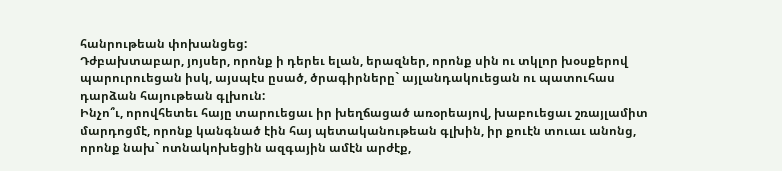հանրութեան փոխանցեց:
Դժբախտաբար, յոյսեր, որոնք ի դերեւ ելան, երազներ, որոնք սին ու տկլոր խօսքերով պարուրուեցան իսկ, այսպէս ըսած, ծրագիրները` այլանդակուեցան ու պատուհաս դարձան հայութեան գլխուն:
Ինչո՞ւ, որովհետեւ հայը տարուեցաւ իր խեղճացած առօրեայով, խաբուեցաւ շռայլամիտ մարդոցմէ, որոնք կանգնած էին հայ պետականութեան գլխին, իր քուէն տուաւ անոնց, որոնք նախ` ոտնակոխեցին ազգային ամէն արժէք,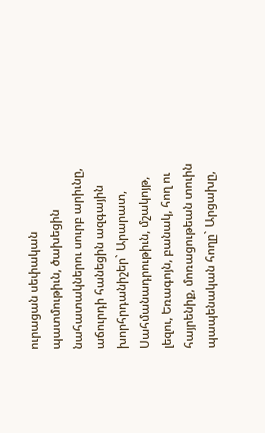ուրացան սեփական պատմութիւն, ծախեցին նահատակներու սուրբ արիւնը, աճուրդի հանեցին ազգային խորհրդանիշեր` Արարատ, Սահմանադրութիւն, մշակոյթ, լեզու, Եռագոյն, բանակ, հող ու հայրենիք, մոռացութեան տուին պապենական հողը` Արցախը,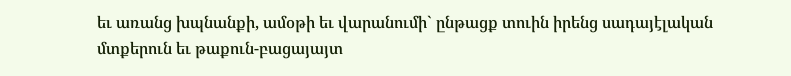եւ առանց խպնանքի, ամօթի եւ վարանումի` ընթացք տուին իրենց սադայէլական մտքերուն եւ թաքուն-բացայայտ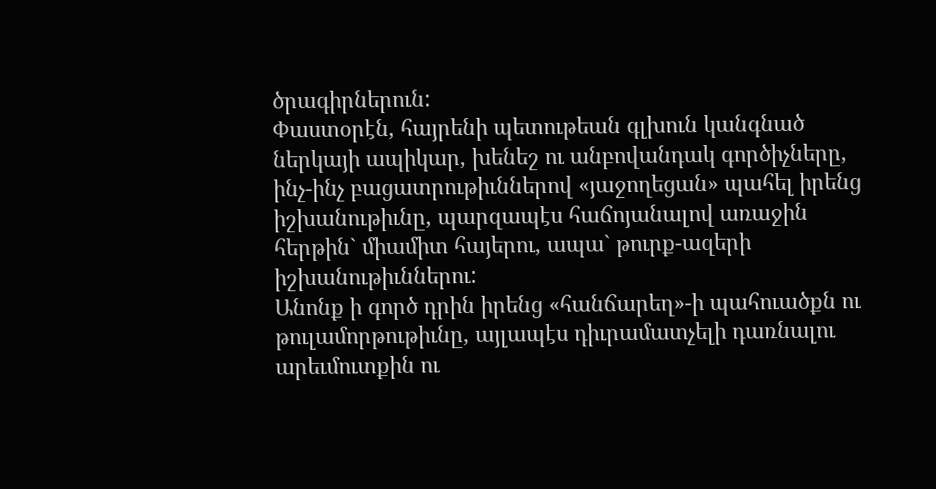ծրագիրներուն:
Փաստօրէն, հայրենի պետութեան գլխուն կանգնած ներկայի ապիկար, խենեշ ու անբովանդակ գործիչները, ինչ-ինչ բացատրութիւններով «յաջողեցան» պահել իրենց իշխանութիւնը, պարզապէս հաճոյանալով առաջին հերթին` միամիտ հայերու, ապա` թուրք-ազերի իշխանութիւններու:
Անոնք ի գործ դրին իրենց «հանճարեղ»-ի պահուածքն ու թուլամորթութիւնը, այլապէս դիւրամատչելի դառնալու արեւմուտքին ու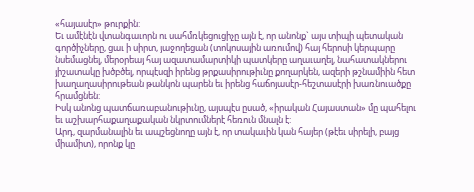«հայասէր» թուրքին:
Եւ ամէնէն վտանգաւորն ու սահմռկեցուցիչը այն է, որ անոնք` այս տիպի պետական գործիչները, ցաւ ի սիրտ, յաջողեցան (տոկոսային առումով) հայ հերոսի կերպարը նսեմացնել, մերօրեայ հայ ազատամարտիկի պատկերը աղաւաղել, նահատակներու յիշատակը խծբծել, որպէսզի իրենց թրքասիրութիւնը քողարկեն, ազերի թշնամիին հետ խաղաղասիրութեան թանկոն պարեն եւ իրենց հաճոյասէր-հեշտասէրի խառնուածքը հրամցնեն:
Իսկ անոնց պատճառաբանութիւնը, այսպէս ըսած, «իրական Հայաստան» մը պահելու եւ աշխարհաքաղաքական նկրտումներէ հեռուն մնալն է:
Արդ, զարմանալին եւ ապշեցնողը այն է, որ տակաւին կան հայեր (թէեւ սիրելի, բայց միամիտ), որոնք կը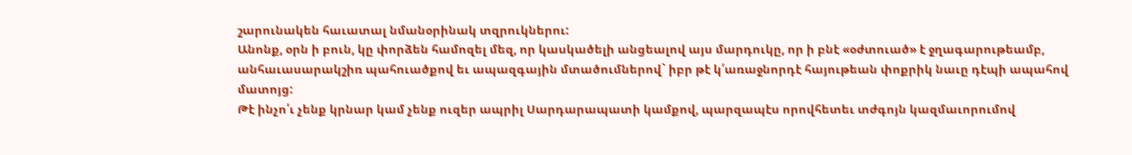շարունակեն հաւատալ նմանօրինակ տզրուկներու:
Անոնք, օրն ի բուն, կը փորձեն համոզել մեզ, որ կասկածելի անցեալով այս մարդուկը, որ ի բնէ «օժտուած» է ջղագարութեամբ, անհաւասարակշիռ պահուածքով եւ ապազգային մտածումներով` իբր թէ կ՛առաջնորդէ հայութեան փոքրիկ նաւը դէպի ապահով մատոյց:
Թէ ինչո՛ւ չենք կրնար կամ չենք ուզեր ապրիլ Սարդարապատի կամքով, պարզապէս որովհետեւ տժգոյն կազմաւորումով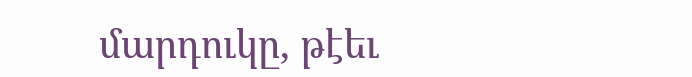մարդուկը, թէեւ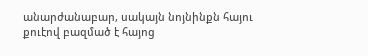անարժանաբար, սակայն նոյնինքն հայու քուէով բազմած է հայոց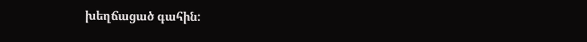խեղճացած գահին: